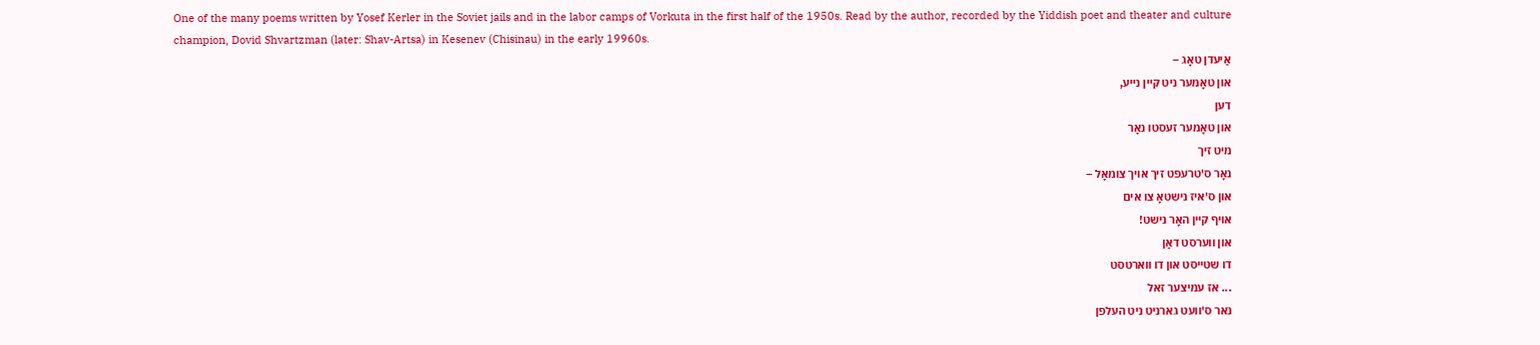One of the many poems written by Yosef Kerler in the Soviet jails and in the labor camps of Vorkuta in the first half of the 1950s. Read by the author, recorded by the Yiddish poet and theater and culture champion, Dovid Shvartzman (later: Shav-Artsa) in Kesenev (Chisinau) in the early 19960s.
אַיעדן טאָג –
און טאָמער ניט קיין נייע,
דען
און טאָמער זעסטו נאָר
מיט זיך
נאָר ס'טרעפט זיך אויך צומאָל –
און ס'איז נישטאָ צו אים
אויף קיין האָר נישט!
און ווערסט דאַן
דו שטייסט און דו ווארטסט
... אז עמיצער זאל
נאר ס'וועט גארניט ניט העלפן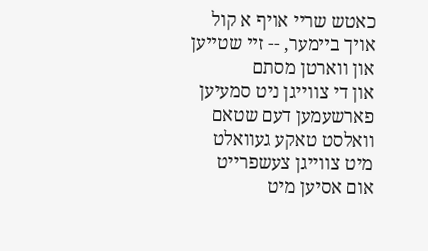כאטש שריי אויף א קול
אויך ביימער, -- זיי שטייען
און ווארטן מסתם
און די צווייגן ניט סמעיען
פארשעמען דעם שטאם
וואלסט טאקע געוואלט
מיט צווייגן צעשפרייט
אום אסיען מיט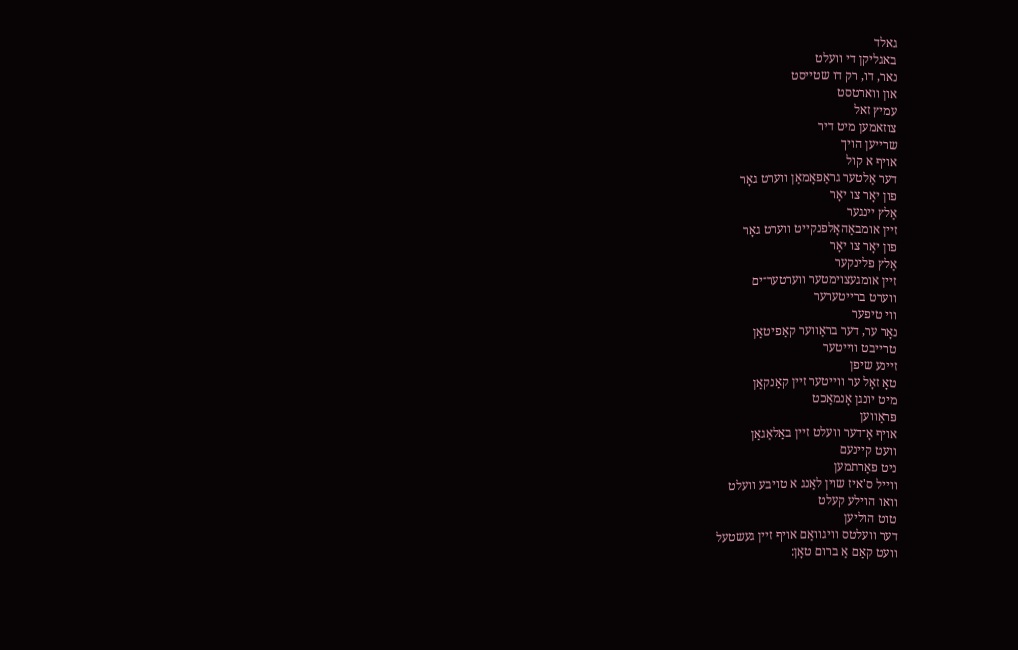גאלד
באגליקן די וועלט
נאר, דו, רק דו שטייסט
און ווארטסט
עמיץ זאל
צוזאמען מיט דיר
שרייען הויך
אויף א קול
דער אַלטער גראַפאָמאַן ווערט גאָר
פון יאָר צו יאָר
אַלץ יינגער
זיין אומבאַהאָלפנקייט ווערט גאָר
פון יאָר צו יאָר
אַלץ פלינקער
זיין אומגעצוימטער ווערטער־ים
ווערט ברייטערער
ווי טיפער
נאָר ער, דער בראַווער קאַפיטאַן
טרייבט ווייטער
זיינע שיפן
טאָ זאָל ער ווייטער זיין קאַנקאַן
מיט יונגן אָנמאַכט
פּראַווען
אויף אָ־דער וועלט זיין באַלאַגאַן
וועט קיינעם
ניט פאַרתמען
ווייל ס'איז שוין לאַנג א טויבע וועלט
וואו הוילע קעלט
טוט הוליען
דער וועלטס וויגוואַם אויף זיין געשטעל
וועט קאַם אַ ברום טאָן: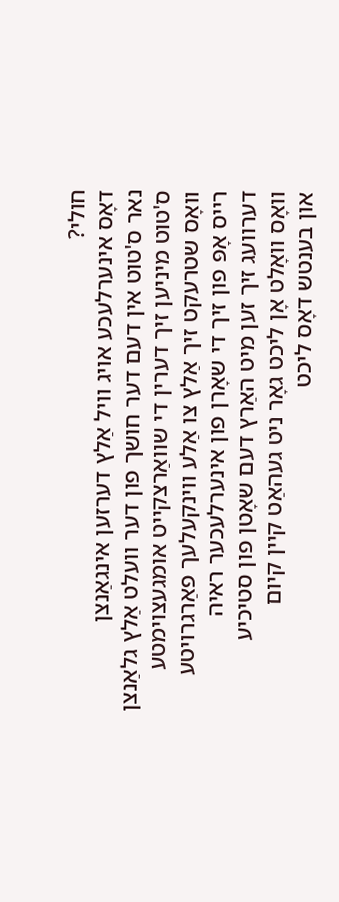חולי?
דאָס אינערלעכע אויג וויל אַלץ דערזען אינגאַנצן
נאר ס'טוט אין דעם דער חושך פון דער וועלט אַלץ גלאַנצן
ס'טוט מיניען זיך דערין די שוואַרצקייט אומגעצוימטע
וואָס שטרעקט זיך אַלץ צו אַלע ווינקעלעך פאַרגרויטע
רייס אָפּ פון זיך די שאָרן פון אינערלעכער ראיה
דערוועג זיך זען מיט האַרץ דעם שאָטן פון סטיכיע
וואָס וואָלט אָן ליכט גאָר ניט געהאַט קיין קיום
און בענטש דאָס ליכט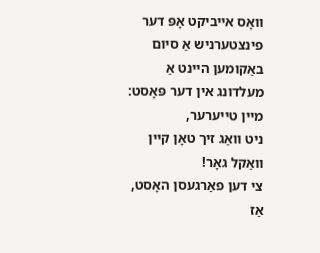וואָס אייביקט אָפּ דער פינצטערניש אַ סיום
באַקומען היינט אַ מעלדונג אין דער פּאָסט:
מיין טייערער,
ניט וואַג זיך טאָן קיין וואַקל גאָר!
צי דען פאַרגעסן האָסט,
אַז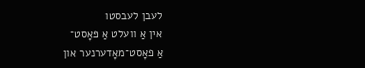לעבן לעבסטו
אין אַ וועלט אַ פּאָסט־
אַ פאָסט־מאָדערנער און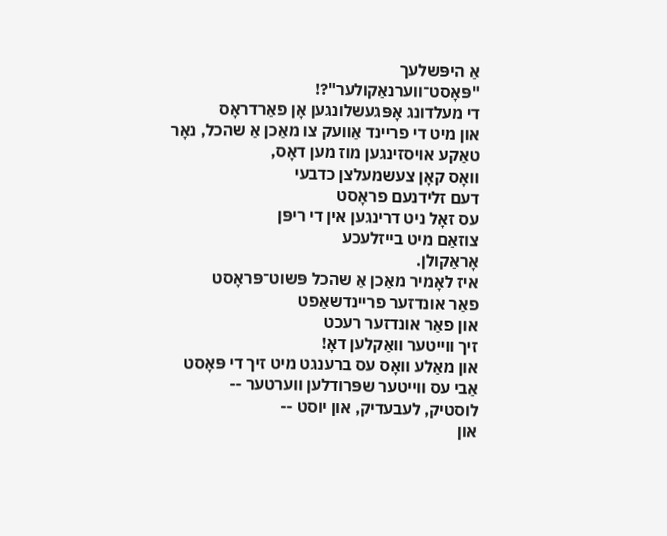אַ היפּשלעך
"פּאָסט־ווערנאַקולער"?!
די מעלדונג אָפּגעשלונגען אָן פאַרדראָס
און מיט די פריינד אַוועק צו מאַכן אַ שהכל, נאָר
טאַקע אויסזינגען מוז מען דאָס,
וואָס קאָן צעשמעלצן כדבעי
דעם זלידנעם פראָסט
עס זאָל ניט דרינגען אין די ריפּן
צוזאַם מיט בייזלעכע
אָראַקולן.
איז לאָמיר מאַכן אַ שהכל פּשוט־פּראָסט
פאַר אונדזער פריינדשאַפט
און פאַר אונדזער רעכט
זיך ווייטער וואַקלען דאָ!
און מאַלע וואָס עס ברענגט מיט זיך די פּאָסט
אַבי עס ווייטער שפּרודלען ווערטער --
לוסטיק, לעבעדיק, און יוסט --
און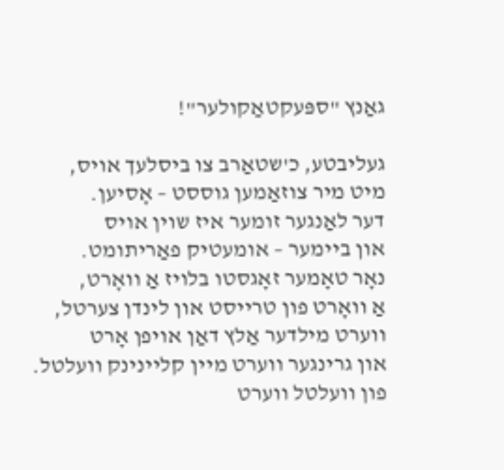גאַנץ "ספּעקטאַקולער"!

געליבטע, כ'שטאַרב צו ביסלעך אויס,
מיט מיר צוזאַמען גוססט – אָסיען.
דער לאַנגער זומער איז שוין אויס
און ביימער – אומעטיק פאַריתומט.
נאָר טאָמער זאָגסטו בלויז אַ וואָרט,
אַ וואָרט פון טרייסט און לינדן צערטל,
ווערט מילדער אַלץ דאַן אויפן אָרט
און גרינגער ווערט מיין קליינינק וועלטל.
פון וועלטל ווערט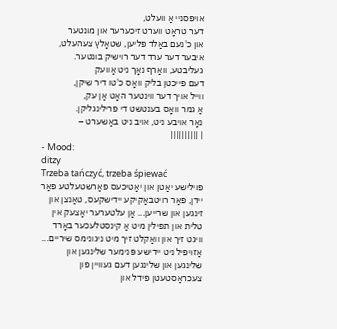אויפסניי אַ וועלט,
דער טראָט ווערט זיכערער און מונטער
און כ'נעם באַלד פליען, שטאָלץ צעהעלט,
איבער דער ערד דער רוישיק בונטער.
געליבטע, וואַרף נאָך ניט אַוועק
דעם פייכטן בליק וואָס כ'טו דיר שיקן,
ווייל אויך דער ווינטער האָט אַן עק,
אַ גמר וואָס בענטשט די פרילינגליקן.
נאָר אויבע ניט, אויב ניט באַשערט –
| ||||||||||
- Mood:
ditzy
Trzeba tańczyć, trzeba śpiewać
פוילישע יאַטן און יאַטיכעס פאַרשטעלטע פאַר יידן, פאַר רויטבאַקיקע יידישקעס, טאַנצן און זינגען און שרייען... אַן עלטערער יאַצעק אין טלית און תפילין מיט אַ קינסטלעכער באָרד וויגט זיך און וואַקלט זיך מיט ניגונימס שיריים... אַזויפיל ניט יידישע פּנימער שלינגען און שלינגען און שלינגען דעם געוויין פון צעכראַסטעטן פידל און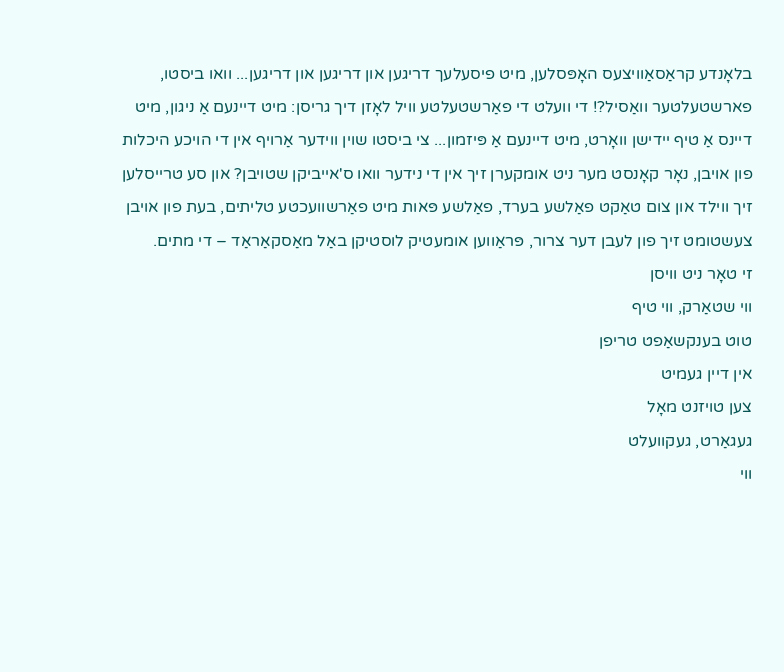בלאָנדע קראַסאַוויצעס האָפּסלען, מיט פיסעלעך דריגען און דריגען און דריגען... וואו ביסטו, פארשטעלטער וואַסיל?! די וועלט די פאַרשטעלטע וויל לאָזן דיך גריסן: מיט דיינעם אַ ניגון, מיט דיינס אַ טיף יידישן וואָרט, מיט דיינעם אַ פּיזמון... צי ביסטו שוין ווידער אַרויף אין די הויכע היכלות פון אויבן, נאָר קאָנסט מער ניט אומקערן זיך אין די נידער וואו ס'אייביקן שטויבן? און סע טרייסלען זיך ווילד און צום טאַקט פאַלשע בערד, פאַלשע פּאות מיט פאַרשוועכטע טליתים, בעת פון אויבן צעשטומט זיך פון לעבן דער צרור, פּראַווען אומעטיק לוסטיקן באַל מאַסקאַראַד – די מתים.
זי טאָר ניט וויסן
ווי שטאַרק, ווי טיף
טוט בענקשאַפט טריפן
אין דיין געמיט
צען טויזנט מאָל
געגאַרט, געקוועלט
ווי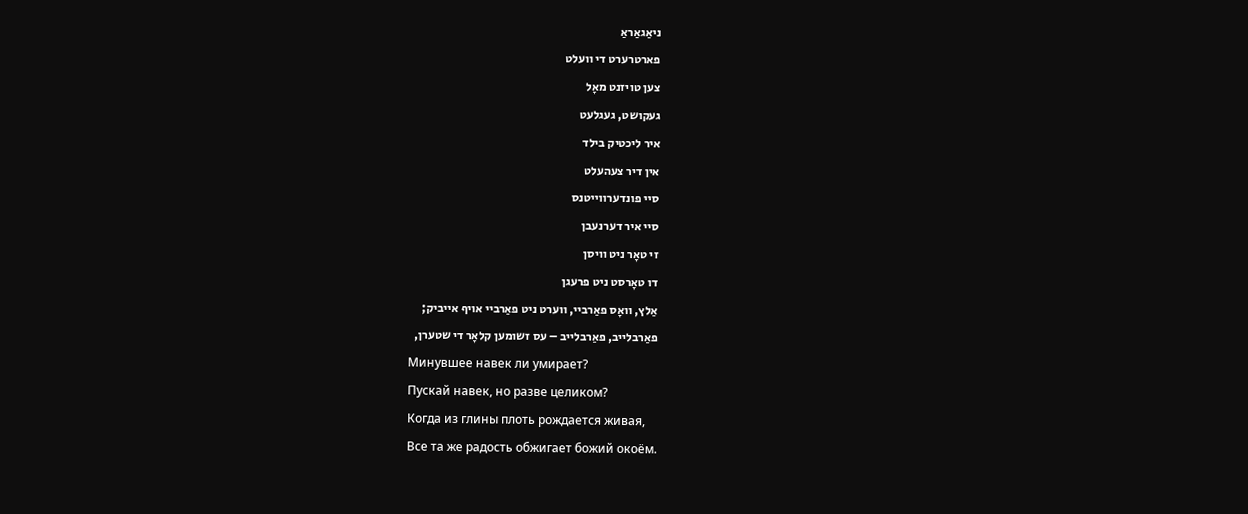ניאַגאַראַ
פארטרערט די וועלט
צען טויזנט מאָל
געקושט, געגלעט
איר ליכטיק בילד
אין דיר צעהעלט
סיי פונדערווייטנס
סיי איר דערנעבן
זי טאָר ניט וויסן
דו טאָרסט ניט פרעגן
אַלץ, וואׇס פאַרביי, ווערט ניט פאַרביי אויף אייביק;
פאַרבלייב, פאַרבלייב – עס זשומען קלאׇר די שטערן,
Минувшее навек ли умирает?
Пускай навек, но разве целиком?
Когда из глины плоть рождается живая,
Все та же радость обжигает божий окоём.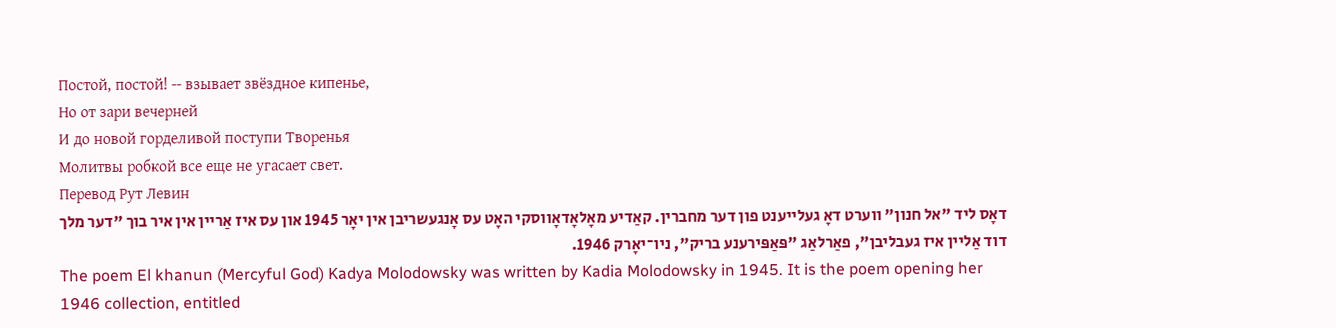Постой, постой! -- взывает звёздное кипенье,
Но от зари вечерней
И до новой горделивой поступи Творенья
Молитвы робкой все еще не угасает свет.
Перевод Рут Левин
דאׇס ליד "אל חנון" ווערט דאׇ געלייענט פון דער מחברין. קאַדיע מאׇלאׇדאׇווסקי האׇט עס אׇנגעשריבן אין יאׇר 1945 און עס איז אַריין אין איר בוך "דער מלך דוד אַליין איז געבליבן", פאַרלאַג "פּאַפּירענע בריק", ניו־יאׇרק 1946.
The poem El khanun (Mercyful God) Kadya Molodowsky was written by Kadia Molodowsky in 1945. It is the poem opening her 1946 collection, entitled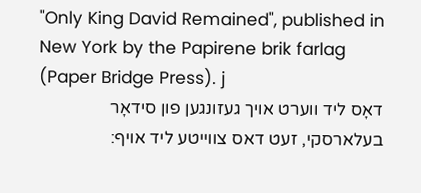"Only King David Remained", published in New York by the Papirene brik farlag (Paper Bridge Press). j
דאׇס ליד ווערט אויך געזונגען פון סידאׇר בעלארסקי, זעט דאס צווייטע ליד אויף: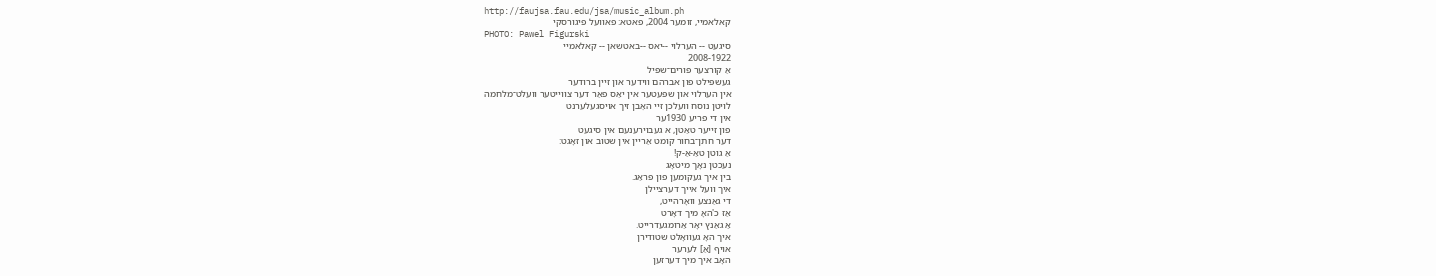http://faujsa.fau.edu/jsa/music_album.ph
קאלאמיי, זומער 2004, פאטא: פאוועל פיגורסקי
PHOTO: Pawel Figurski
סיגעט -- הערלוי --יאס --באטשאן -- קאלאמיי
2008-1922
אַ קורצער פּורים־שפּיל
געשפּילט פון אברהם ווידער און זיין ברודער
אין הערלוי און שפּעטער אין יאַס פאַר דער צווייטער וועלט־מלחמה
לויטן נוסח וועלכן זיי האׇבן זיך אויסגעלערנט
אין די פריע 1930ער
פון זייער טאַטן, א געבוירענעם אין סיגעט
דער חתן־בחור קומט אַריין אין שטוב און זאָגט:
אַ גוטן טאַ-אַ-ק!
נעכטן נאָך מיטאָג
בין איך געקומען פון פּראַג.
איך וועל אייך דערציילן
די גאַנצע וואָרהייט,
אַז כ'האָ מיך דאָרט
אַ גאַנץ יאָר אַרומגעדרייט.
איך האָ געוואָלט שטודירן
אויף [אַ] לערער
האָב איך מיך דערזען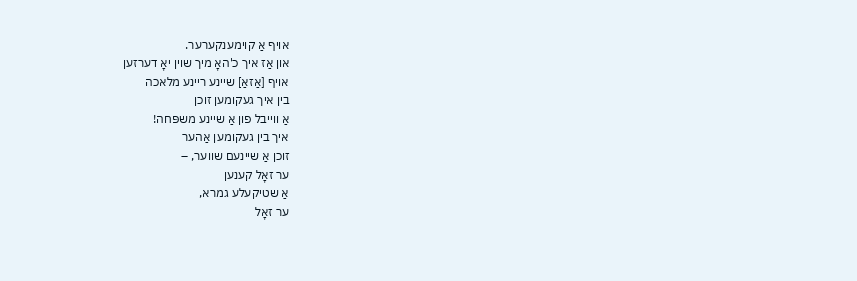אויף אַ קוימענקערער.
און אַז איך כ'האָ מיך שוין יאָ דערזען
אויף [אַזאַ] שיינע ריינע מלאכה
בין איך געקומען זוכן
אַ ווייבל פון אַ שיינע משפּחה!
איך בין געקומען אַהער
זוכן אַ שיינעם שווער, –
ער זאָל קענען
אַ שטיקעלע גמרא,
ער זאָל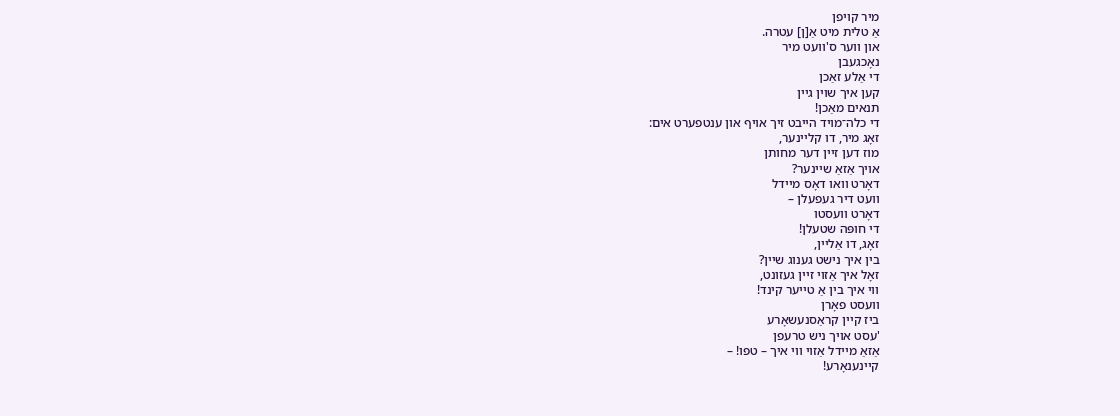מיר קויפן
אַ טלית מיט אַ[ן] עטרה.
און ווער ס'וועט מיר
נאָכגעבן
די אַלע זאַכן
קען איך שוין גיין
תנאים מאַכן!
די כלה־מויד הייבט זיך אויף און ענטפערט אים:
זאָג מיר, דו קליינער,
מוז דען זיין דער מחותן
אויך אַזאַ שיינער?
דאָרט וואו דאָס מיידל
וועט דיר געפעלן –
דאָרט וועסטו
די חופּה שטעלן!
זאָג, דו אַליין,
בין איך נישט גענוג שיין?
זאָל איך אַזוי זיין געזונט,
ווי איך בין אַ טייער קינד!
וועסט פאָרן
ביז קיין קראַסנעשאָרע
'עסט אויך ניש טרעפן
אַזאַ מיידל אַזוי ווי איך – טפו! –
קיינענאָרע!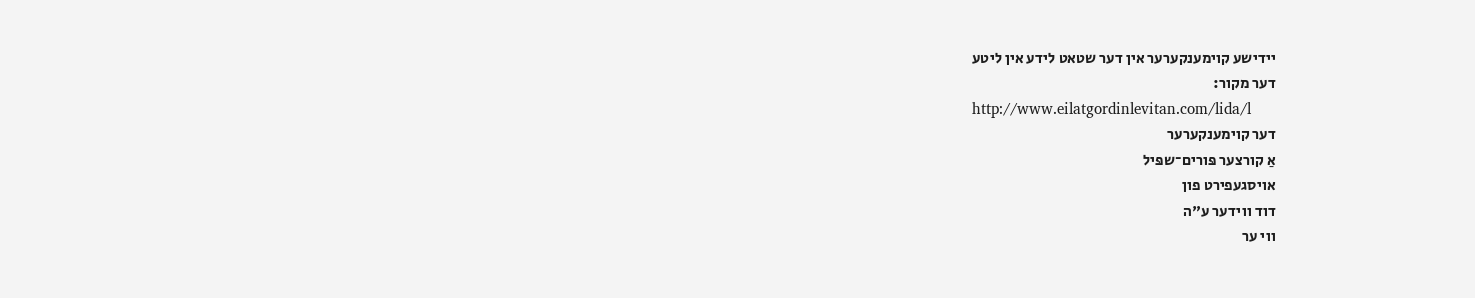יידישע קוימענקערער אין דער שטאט לידע אין ליטע
דער מקור:
http://www.eilatgordinlevitan.com/lida/l
דער קוימענקערער
אַ קורצער פּורים־שפּיל
אויסגעפירט פון
דוד ווידער ע"ה
ווי ער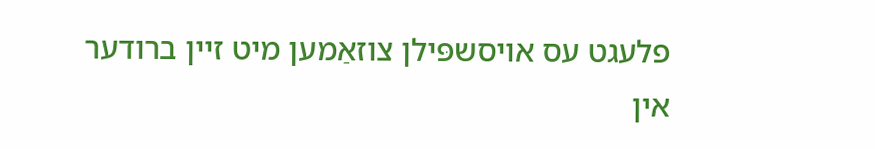פלעגט עס אויסשפּילן צוזאַמען מיט זיין ברודער
אין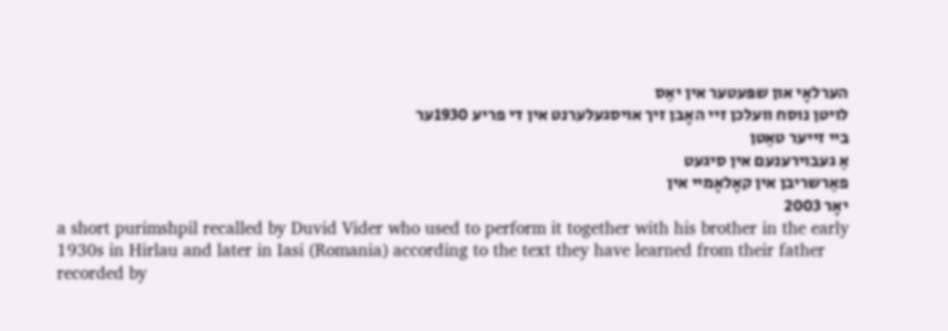הערלאָי און שפּעטער אין יאַס
לויטן נוסח וועלכן זיי האָבן זיך אויסגעלערנט אין די פריע 1930ער
ביי זייער טאַטן
אַ געבוירענעם אין סיגעט
פאַרשריבן אין קאָלאָמיי אין
יאׇר 2003
a short purimshpil recalled by Duvid Vider who used to perform it together with his brother in the early 1930s in Hirlau and later in Iasi (Romania) according to the text they have learned from their father
recorded by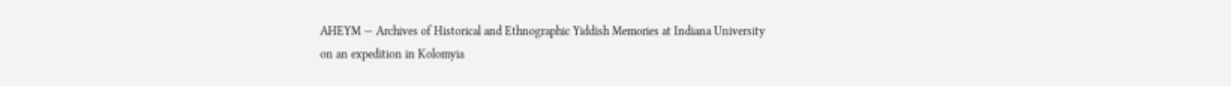AHEYM — Archives of Historical and Ethnographic Yiddish Memories at Indiana University
on an expedition in Kolomyia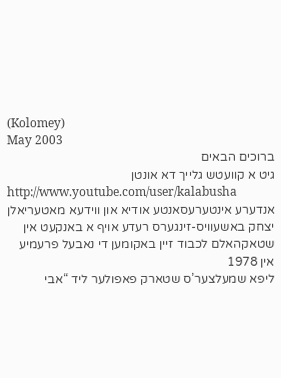(Kolomey)
May 2003
ברוכים הבאים
גיט א קוועטש גלייך דא אונטן
http://www.youtube.com/user/kalabusha
אנדערע אינטערעסאנטע אודיא און ווידעא מאטעריאלן
יצחק באשעוויס-זינגערס רעדע אויף א באנקעט אין שטאקהאלם לכבוד זיין באקומען די נאבעל פרעמיע אין 1978
ליפא שמעלצער’ס שטארק פאפולער ליד “אבי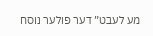מע לעבט” דער פולער נוסח